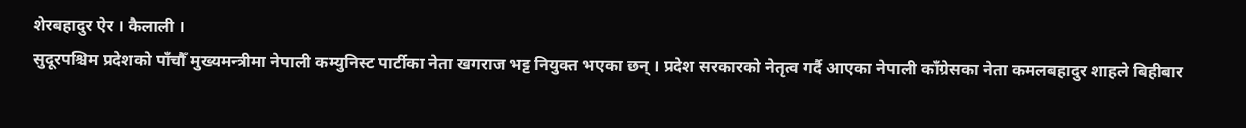शेरबहादुर ऐर । कैलाली ।
सुदूरपश्चिम प्रदेशको पाँचौँ मुख्यमन्त्रीमा नेपाली कम्युनिस्ट पार्टीका नेता खगराज भट्ट नियुक्त भएका छन् । प्रदेश सरकारको नेतृत्व गर्दै आएका नेपाली काँग्रेसका नेता कमलबहादुर शाहले बिहीबार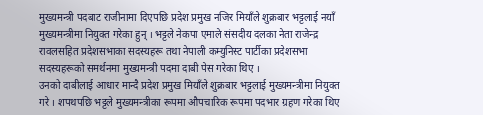मुख्यमन्त्री पदबाट राजीनामा दिएपछि प्रदेश प्रमुख नजिर मियाँले शुक्रबार भट्टलाई नयाँ मुख्यमन्त्रीमा नियुक्त गरेका हुन् । भट्टले नेकपा एमाले संसदीय दलका नेता राजेन्द्र रावलसहित प्रदेशसभाका सदस्यहरू तथा नेपाली कम्युनिस्ट पार्टीका प्रदेशसभा सदस्यहरूको समर्थनमा मुख्यमन्त्री पदमा दाबी पेस गरेका थिए ।
उनको दाबीलाई आधार मान्दै प्रदेश प्रमुख मियाँले शुक्रबार भट्टलाई मुख्यमन्त्रीमा नियुक्त गरे । शपथपछि भट्टले मुख्यमन्त्रीका रूपमा औपचारिक रूपमा पदभार ग्रहण गरेका थिए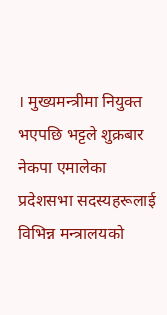। मुख्यमन्त्रीमा नियुक्त भएपछि भट्टले शुक्रबार नेकपा एमालेका प्रदेशसभा सदस्यहरूलाई विभिन्न मन्त्रालयको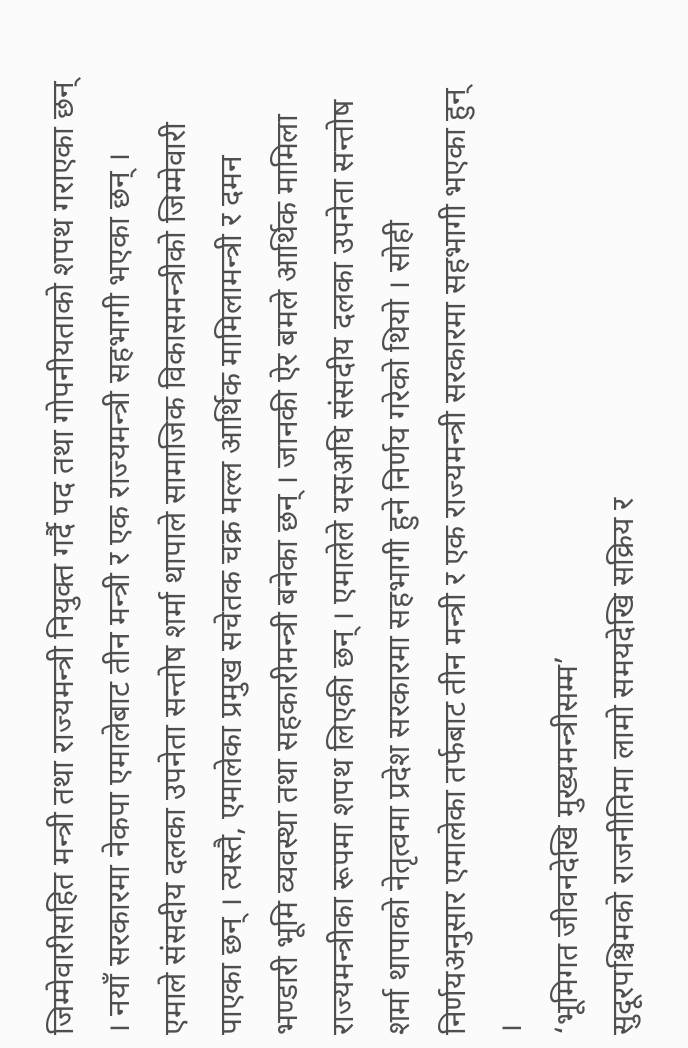जिम्मेवारीसहित मन्त्री तथा राज्यमन्त्री नियुक्त गर्दै पद तथा गोपनीयताको शपथ गराएका छन् । नयाँ सरकारमा नेकपा एमालेबाट तीन मन्त्री र एक राज्यमन्त्री सहभागी भएका छन् ।
एमाले संसदीय दलका उपनेता सन्तोष शर्मा थापाले सामाजिक विकासमन्त्रीको जिम्मेवारी पाएका छन् । त्यस्तै, एमालेका प्रमुख सचेतक चक्र मल्ल आर्थिक मामिलामन्त्री र दमन भण्डारी भूमि व्यवस्था तथा सहकारीमन्त्री बनेका छन् । जानकी ऐर बमले आर्थिक मामिला राज्यमन्त्रीका रूपमा शपथ लिएकी छन् । एमालेले यसअघि संसदीय दलका उपनेता सन्तोष शर्मा थापाको नेतृत्वमा प्रदेश सरकारमा सहभागी हुने निर्णय गरेको थियो । सोही निर्णयअनुसार एमालेका तर्फबाट तीन मन्त्री र एक राज्यमन्त्री सरकारमा सहभागी भएका हुन् ।
‘भूमिगत जीवनदेखि मुख्यमन्त्रीसम्म’
सुदूरपश्चिमको राजनीतिमा लामो समयदेखि सक्रिय र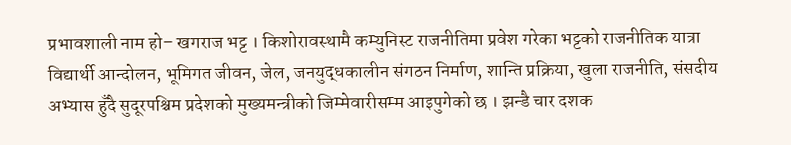प्रभावशाली नाम हो– खगराज भट्ट । किशोरावस्थामै कम्युनिस्ट राजनीतिमा प्रवेश गरेका भट्टको राजनीतिक यात्रा विद्यार्थी आन्दोलन, भूमिगत जीवन, जेल, जनयुद्धकालीन संगठन निर्माण, शान्ति प्रक्रिया, खुला राजनीति, संसदीय अभ्यास हुँदै सुदूरपश्चिम प्रदेशको मुख्यमन्त्रीको जिम्मेवारीसम्म आइपुगेको छ । झन्डै चार दशक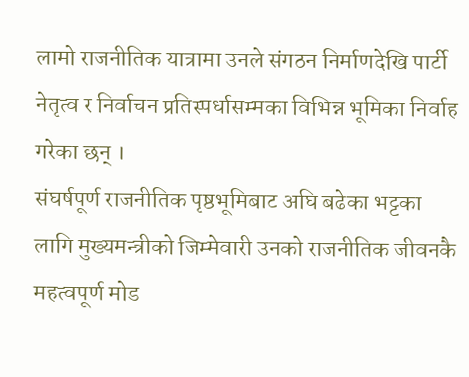लामो राजनीतिक यात्रामा उनले संगठन निर्माणदेखि पार्टी नेतृत्व र निर्वाचन प्रतिस्पर्धासम्मका विभिन्न भूमिका निर्वाह गरेका छन् ।
संघर्षपूर्ण राजनीतिक पृष्ठभूमिबाट अघि बढेका भट्टका लागि मुख्यमन्त्रीको जिम्मेवारी उनको राजनीतिक जीवनकै महत्वपूर्ण मोड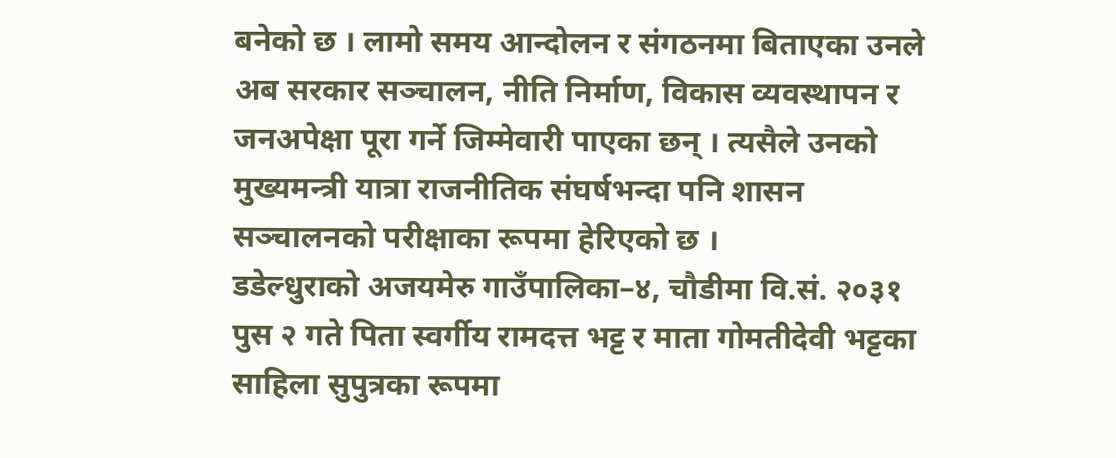बनेको छ । लामो समय आन्दोलन र संगठनमा बिताएका उनले अब सरकार सञ्चालन, नीति निर्माण, विकास व्यवस्थापन र जनअपेक्षा पूरा गर्ने जिम्मेवारी पाएका छन् । त्यसैले उनको मुख्यमन्त्री यात्रा राजनीतिक संघर्षभन्दा पनि शासन सञ्चालनको परीक्षाका रूपमा हेरिएको छ ।
डडेल्धुराको अजयमेरु गाउँपालिका–४, चौडीमा वि.सं. २०३१ पुस २ गते पिता स्वर्गीय रामदत्त भट्ट र माता गोमतीदेवी भट्टका साहिला सुपुत्रका रूपमा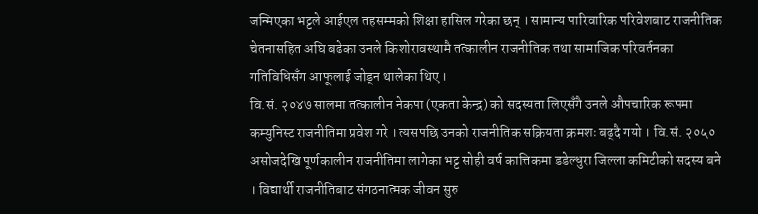जन्मिएका भट्टले आईएल तहसम्मको शिक्षा हासिल गरेका छन् । सामान्य पारिवारिक परिवेशबाट राजनीतिक चेतनासहित अघि बढेका उनले किशोरावस्थामै तत्कालीन राजनीतिक तथा सामाजिक परिवर्तनका गतिविधिसँग आफूलाई जोड्न थालेका थिए ।
वि.सं. २०४७ सालमा तत्कालीन नेकपा (एकता केन्द्र) को सदस्यता लिएसँगै उनले औपचारिक रूपमा कम्युनिस्ट राजनीतिमा प्रवेश गरे । त्यसपछि उनको राजनीतिक सक्रियता क्रमशः बढ्दै गयो । वि.सं. २०५० असोजदेखि पूर्णकालीन राजनीतिमा लागेका भट्ट सोही वर्ष कात्तिकमा डडेल्धुरा जिल्ला कमिटीको सदस्य बने । विद्यार्थी राजनीतिबाट संगठनात्मक जीवन सुरु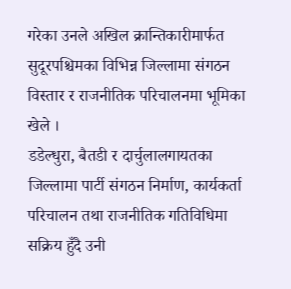गरेका उनले अखिल क्रान्तिकारीमार्फत सुदूरपश्चिमका विभिन्न जिल्लामा संगठन विस्तार र राजनीतिक परिचालनमा भूमिका खेले ।
डडेल्धुरा, बैतडी र दार्चुलालगायतका जिल्लामा पार्टी संगठन निर्माण, कार्यकर्ता परिचालन तथा राजनीतिक गतिविधिमा सक्रिय हुँदै उनी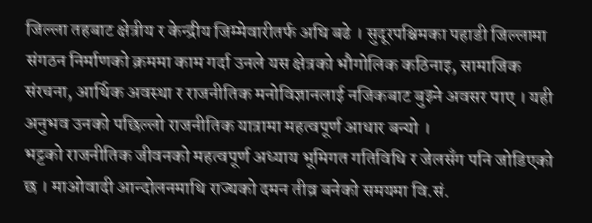जिल्ला तहबाट क्षेत्रीय र केन्द्रीय जिम्मेवारीतर्फ अघि बढे । सुदूरपश्चिमका पहाडी जिल्लामा संगठन निर्माणको क्रममा काम गर्दा उनले यस क्षेत्रको भौगोलिक कठिनाइ, सामाजिक संरचना, आर्थिक अवस्था र राजनीतिक मनोविज्ञानलाई नजिकबाट बुझ्ने अवसर पाए । यही अनुभव उनको पछिल्लो राजनीतिक यात्रामा महत्वपूर्ण आधार बन्यो ।
भट्टको राजनीतिक जीवनको महत्वपूर्ण अध्याय भूमिगत गतिविधि र जेलसँग पनि जोडिएको छ । माओवादी आन्दोलनमाथि राज्यको दमन तीव्र बनेको समयमा वि.सं.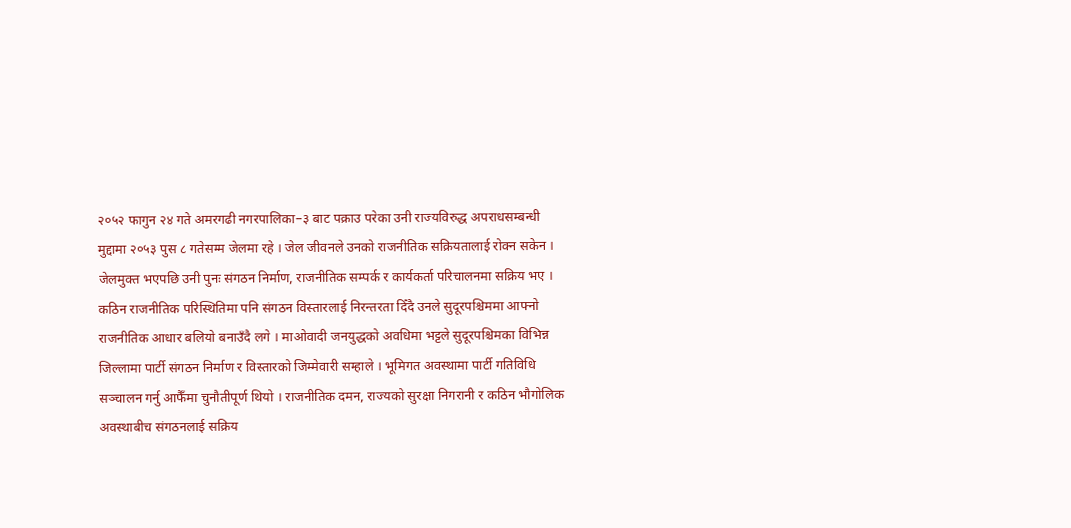२०५२ फागुन २४ गते अमरगढी नगरपालिका–३ बाट पक्राउ परेका उनी राज्यविरुद्ध अपराधसम्बन्धी मुद्दामा २०५३ पुस ८ गतेसम्म जेलमा रहे । जेल जीवनले उनको राजनीतिक सक्रियतालाई रोक्न सकेन । जेलमुक्त भएपछि उनी पुनः संगठन निर्माण, राजनीतिक सम्पर्क र कार्यकर्ता परिचालनमा सक्रिय भए ।
कठिन राजनीतिक परिस्थितिमा पनि संगठन विस्तारलाई निरन्तरता दिँदै उनले सुदूरपश्चिममा आफ्नो राजनीतिक आधार बलियो बनाउँदै लगे । माओवादी जनयुद्धको अवधिमा भट्टले सुदूरपश्चिमका विभिन्न जिल्लामा पार्टी संगठन निर्माण र विस्तारको जिम्मेवारी सम्हाले । भूमिगत अवस्थामा पार्टी गतिविधि सञ्चालन गर्नु आफैँमा चुनौतीपूर्ण थियो । राजनीतिक दमन, राज्यको सुरक्षा निगरानी र कठिन भौगोलिक अवस्थाबीच संगठनलाई सक्रिय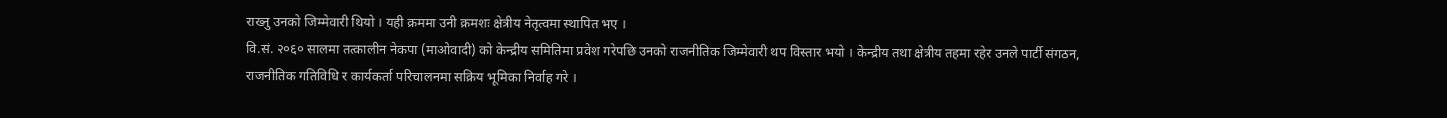राख्नु उनको जिम्मेवारी थियो । यही क्रममा उनी क्रमशः क्षेत्रीय नेतृत्वमा स्थापित भए ।
वि.सं. २०६० सालमा तत्कालीन नेकपा (माओवादी) को केन्द्रीय समितिमा प्रवेश गरेपछि उनको राजनीतिक जिम्मेवारी थप विस्तार भयो । केन्द्रीय तथा क्षेत्रीय तहमा रहेर उनले पार्टी संगठन, राजनीतिक गतिविधि र कार्यकर्ता परिचालनमा सक्रिय भूमिका निर्वाह गरे ।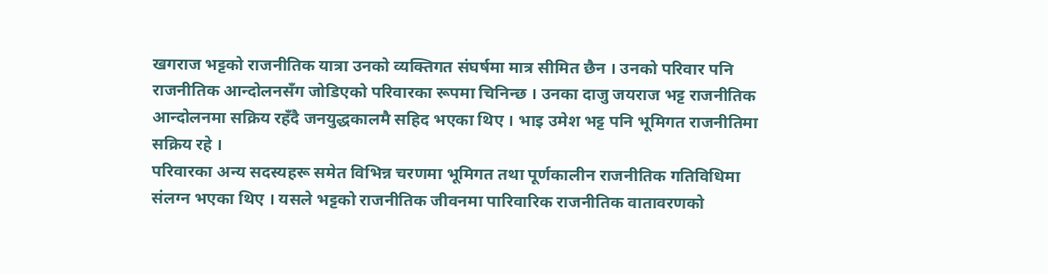खगराज भट्टको राजनीतिक यात्रा उनको व्यक्तिगत संघर्षमा मात्र सीमित छैन । उनको परिवार पनि राजनीतिक आन्दोलनसँग जोडिएको परिवारका रूपमा चिनिन्छ । उनका दाजु जयराज भट्ट राजनीतिक आन्दोलनमा सक्रिय रहँदै जनयुद्धकालमै सहिद भएका थिए । भाइ उमेश भट्ट पनि भूमिगत राजनीतिमा सक्रिय रहे ।
परिवारका अन्य सदस्यहरू समेत विभिन्न चरणमा भूमिगत तथा पूर्णकालीन राजनीतिक गतिविधिमा संलग्न भएका थिए । यसले भट्टको राजनीतिक जीवनमा पारिवारिक राजनीतिक वातावरणको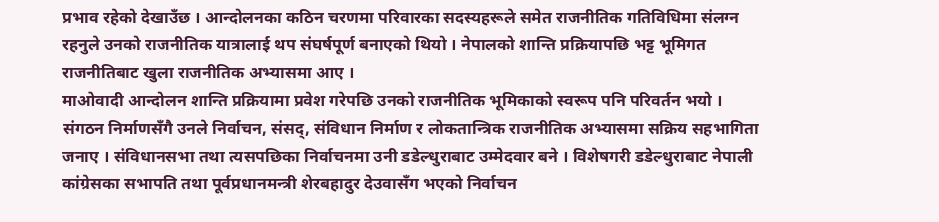प्रभाव रहेको देखाउँछ । आन्दोलनका कठिन चरणमा परिवारका सदस्यहरूले समेत राजनीतिक गतिविधिमा संलग्न रहनुले उनको राजनीतिक यात्रालाई थप संघर्षपूर्ण बनाएको थियो । नेपालको शान्ति प्रक्रियापछि भट्ट भूमिगत राजनीतिबाट खुला राजनीतिक अभ्यासमा आए ।
माओवादी आन्दोलन शान्ति प्रक्रियामा प्रवेश गरेपछि उनको राजनीतिक भूमिकाको स्वरूप पनि परिवर्तन भयो । संगठन निर्माणसँगै उनले निर्वाचन, संसद्, संविधान निर्माण र लोकतान्त्रिक राजनीतिक अभ्यासमा सक्रिय सहभागिता जनाए । संविधानसभा तथा त्यसपछिका निर्वाचनमा उनी डडेल्धुराबाट उम्मेदवार बने । विशेषगरी डडेल्धुराबाट नेपाली कांग्रेसका सभापति तथा पूर्वप्रधानमन्त्री शेरबहादुर देउवासँग भएको निर्वाचन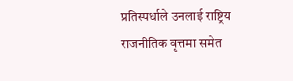प्रतिस्पर्धाले उनलाई राष्ट्रिय राजनीतिक वृत्तमा समेत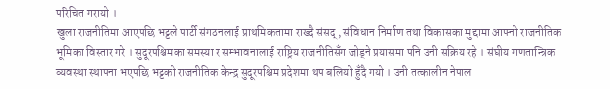परिचित गरायो ।
खुला राजनीतिमा आएपछि भट्टले पार्टी संगठनलाई प्राथमिकतामा राख्दै संसद्, संविधान निर्माण तथा विकासका मुद्दामा आफ्नो राजनीतिक भूमिका विस्तार गरे । सुदूरपश्चिमका समस्या र सम्भावनालाई राष्ट्रिय राजनीतिसँग जोड्ने प्रयासमा पनि उनी सक्रिय रहे । संघीय गणतान्त्रिक व्यवस्था स्थापना भएपछि भट्टको राजनीतिक केन्द्र सुदूरपश्चिम प्रदेशमा थप बलियो हुँदै गयो । उनी तत्कालीन नेपाल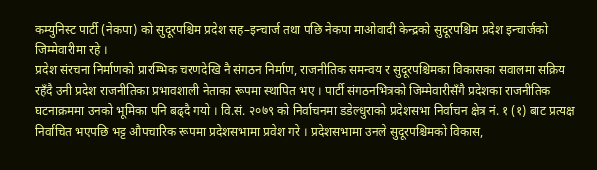कम्युनिस्ट पार्टी (नेकपा) को सुदूरपश्चिम प्रदेश सह–इन्चार्ज तथा पछि नेकपा माओवादी केन्द्रको सुदूरपश्चिम प्रदेश इन्चार्जको जिम्मेवारीमा रहे ।
प्रदेश संरचना निर्माणको प्रारम्भिक चरणदेखि नै संगठन निर्माण, राजनीतिक समन्वय र सुदूरपश्चिमका विकासका सवालमा सक्रिय रहँदै उनी प्रदेश राजनीतिका प्रभावशाली नेताका रूपमा स्थापित भए । पार्टी संगठनभित्रको जिम्मेवारीसँगै प्रदेशका राजनीतिक घटनाक्रममा उनको भूमिका पनि बढ्दै गयो । वि.सं. २०७९ को निर्वाचनमा डडेल्धुराको प्रदेशसभा निर्वाचन क्षेत्र नं. १ (१) बाट प्रत्यक्ष निर्वाचित भएपछि भट्ट औपचारिक रूपमा प्रदेशसभामा प्रवेश गरे । प्रदेशसभामा उनले सुदूरपश्चिमको विकास,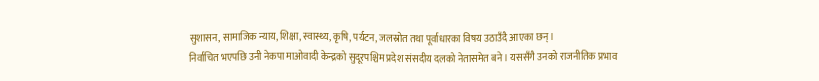सुशासन, सामाजिक न्याय, शिक्षा, स्वास्थ्य, कृषि, पर्यटन, जलस्रोत तथा पूर्वाधारका विषय उठाउँदै आएका छन् ।
निर्वाचित भएपछि उनी नेकपा माओवादी केन्द्रको सुदूरपश्चिम प्रदेश संसदीय दलको नेतासमेत बने । यससँगै उनको राजनीतिक प्रभाव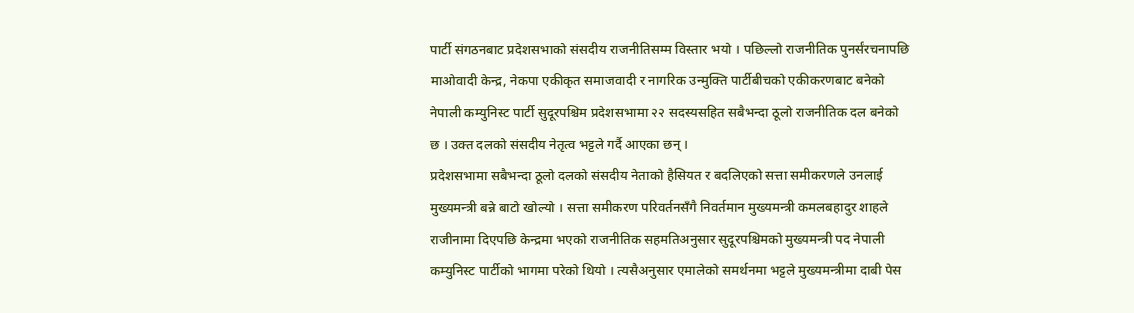पार्टी संगठनबाट प्रदेशसभाको संसदीय राजनीतिसम्म विस्तार भयो । पछिल्लो राजनीतिक पुनर्संरचनापछि माओवादी केन्द्र, नेकपा एकीकृत समाजवादी र नागरिक उन्मुक्ति पार्टीबीचको एकीकरणबाट बनेको नेपाली कम्युनिस्ट पार्टी सुदूरपश्चिम प्रदेशसभामा २२ सदस्यसहित सबैभन्दा ठूलो राजनीतिक दल बनेको छ । उक्त दलको संसदीय नेतृत्व भट्टले गर्दै आएका छन् ।
प्रदेशसभामा सबैभन्दा ठूलो दलको संसदीय नेताको हैसियत र बदलिएको सत्ता समीकरणले उनलाई मुख्यमन्त्री बन्ने बाटो खोल्यो । सत्ता समीकरण परिवर्तनसँगै निवर्तमान मुख्यमन्त्री कमलबहादुर शाहले राजीनामा दिएपछि केन्द्रमा भएको राजनीतिक सहमतिअनुसार सुदूरपश्चिमको मुख्यमन्त्री पद नेपाली कम्युनिस्ट पार्टीको भागमा परेको थियो । त्यसैअनुसार एमालेको समर्थनमा भट्टले मुख्यमन्त्रीमा दाबी पेस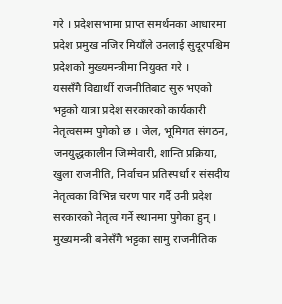गरे । प्रदेशसभामा प्राप्त समर्थनका आधारमा प्रदेश प्रमुख नजिर मियाँले उनलाई सुदूरपश्चिम प्रदेशको मुख्यमन्त्रीमा नियुक्त गरे ।
यससँगै विद्यार्थी राजनीतिबाट सुरु भएको भट्टको यात्रा प्रदेश सरकारको कार्यकारी नेतृत्वसम्म पुगेको छ । जेल, भूमिगत संगठन, जनयुद्धकालीन जिम्मेवारी, शान्ति प्रक्रिया, खुला राजनीति, निर्वाचन प्रतिस्पर्धा र संसदीय नेतृत्वका विभिन्न चरण पार गर्दै उनी प्रदेश सरकारको नेतृत्व गर्ने स्थानमा पुगेका हुन् । मुख्यमन्त्री बनेसँगै भट्टका सामु राजनीतिक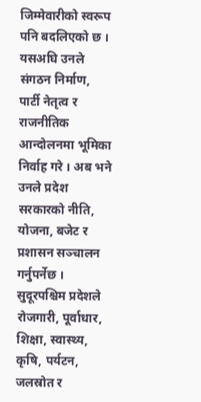जिम्मेवारीको स्वरूप पनि बदलिएको छ । यसअघि उनले संगठन निर्माण, पार्टी नेतृत्व र राजनीतिक आन्दोलनमा भूमिका निर्वाह गरे । अब भने उनले प्रदेश सरकारको नीति, योजना, बजेट र प्रशासन सञ्चालन गर्नुपर्नेछ ।
सुदूरपश्चिम प्रदेशले रोजगारी, पूर्वाधार, शिक्षा, स्वास्थ्य, कृषि, पर्यटन, जलस्रोत र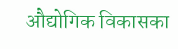औद्योगिक विकासका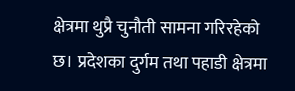क्षेत्रमा थुप्रै चुनौती सामना गरिरहेको छ। प्रदेशका दुर्गम तथा पहाडी क्षेत्रमा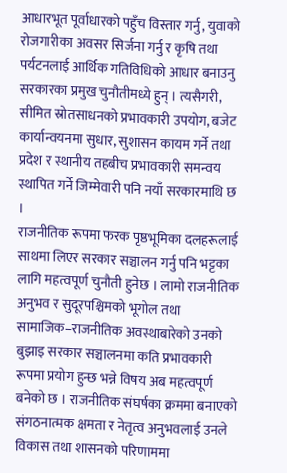आधारभूत पूर्वाधारको पहुँच विस्तार गर्नु, युवाको रोजगारीका अवसर सिर्जना गर्नु र कृषि तथा पर्यटनलाई आर्थिक गतिविधिको आधार बनाउनु सरकारका प्रमुख चुनौतीमध्ये हुन् । त्यसैगरी, सीमित स्रोतसाधनको प्रभावकारी उपयोग, बजेट कार्यान्वयनमा सुधार, सुशासन कायम गर्ने तथा प्रदेश र स्थानीय तहबीच प्रभावकारी समन्वय स्थापित गर्ने जिम्मेवारी पनि नयाँ सरकारमाथि छ ।
राजनीतिक रूपमा फरक पृष्ठभूमिका दलहरूलाई साथमा लिएर सरकार सञ्चालन गर्नु पनि भट्टका लागि महत्वपूर्ण चुनौती हुनेछ । लामो राजनीतिक अनुभव र सुदूरपश्चिमको भूगोल तथा सामाजिक–राजनीतिक अवस्थाबारेको उनको बुझाइ सरकार सञ्चालनमा कति प्रभावकारी रूपमा प्रयोग हुन्छ भन्ने विषय अब महत्वपूर्ण बनेको छ । राजनीतिक संघर्षका क्रममा बनाएको संगठनात्मक क्षमता र नेतृत्व अनुभवलाई उनले विकास तथा शासनको परिणाममा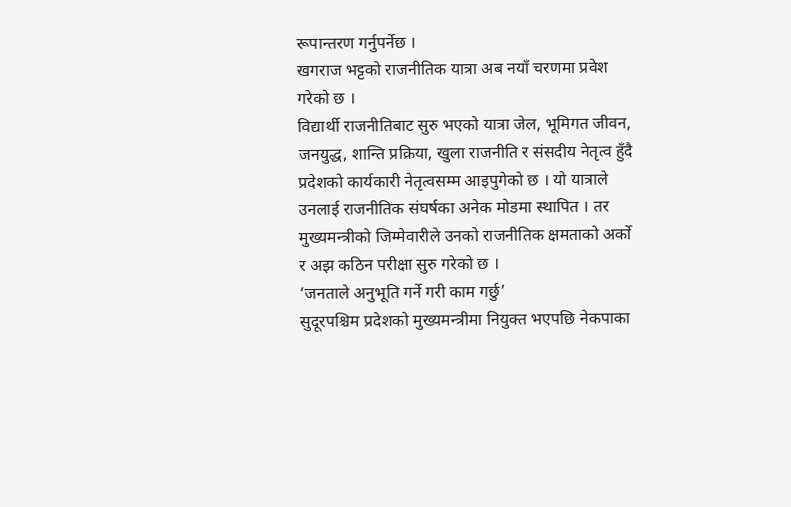रूपान्तरण गर्नुपर्नेछ ।
खगराज भट्टको राजनीतिक यात्रा अब नयाँ चरणमा प्रवेश गरेको छ ।
विद्यार्थी राजनीतिबाट सुरु भएको यात्रा जेल, भूमिगत जीवन, जनयुद्ध, शान्ति प्रक्रिया, खुला राजनीति र संसदीय नेतृत्व हुँदै प्रदेशको कार्यकारी नेतृत्वसम्म आइपुगेको छ । यो यात्राले उनलाई राजनीतिक संघर्षका अनेक मोडमा स्थापित । तर मुख्यमन्त्रीको जिम्मेवारीले उनको राजनीतिक क्षमताको अर्को र अझ कठिन परीक्षा सुरु गरेको छ ।
‘जनताले अनुभूति गर्ने गरी काम गर्छु’
सुदूरपश्चिम प्रदेशको मुख्यमन्त्रीमा नियुक्त भएपछि नेकपाका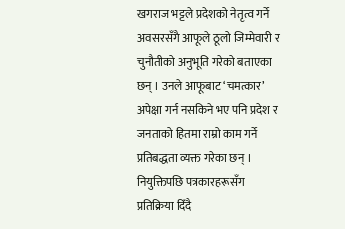खगराज भट्टले प्रदेशको नेतृत्व गर्ने अवसरसँगै आफूले ठूलो जिम्मेवारी र चुनौतीको अनुभूति गरेको बताएका छन् । उनले आफूबाट ‘चमत्कार’ अपेक्षा गर्न नसकिने भए पनि प्रदेश र जनताको हितमा राम्रो काम गर्ने प्रतिबद्धता व्यक्त गरेका छन् । नियुक्तिपछि पत्रकारहरूसँग प्रतिक्रिया दिँदै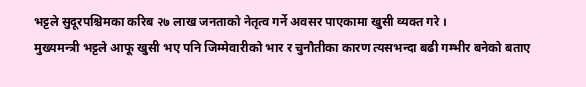भट्टले सुदूरपश्चिमका करिब २७ लाख जनताको नेतृत्व गर्ने अवसर पाएकामा खुसी व्यक्त गरे ।
मुख्यमन्त्री भट्टले आफू खुसी भए पनि जिम्मेवारीको भार र चुनौतीका कारण त्यसभन्दा बढी गम्भीर बनेको बताए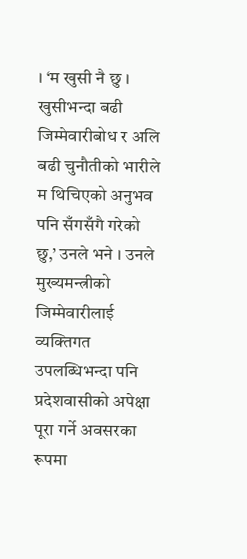। ‘म खुसी नै छु । खुसीभन्दा बढी जिम्मेवारीबोध र अलि बढी चुनौतीको भारीले म थिचिएको अनुभव पनि सँगसँगै गरेको छु,’ उनले भने । उनले मुख्यमन्त्रीको जिम्मेवारीलाई व्यक्तिगत उपलब्धिभन्दा पनि प्रदेशवासीको अपेक्षा पूरा गर्ने अवसरका रूपमा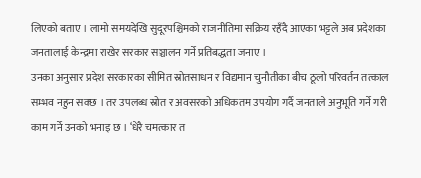लिएको बताए । लामो समयदेखि सुदूरपश्चिमको राजनीतिमा सक्रिय रहँदै आएका भट्टले अब प्रदेशका जनतालाई केन्द्रमा राखेर सरकार सञ्चालन गर्ने प्रतिबद्धता जनाए ।
उनका अनुसार प्रदेश सरकारका सीमित स्रोतसाधन र विद्यमान चुनौतीका बीच ठूलो परिवर्तन तत्काल सम्भव नहुन सक्छ । तर उपलब्ध स्रोत र अवसरको अधिकतम उपयोग गर्दै जनताले अनुभूति गर्ने गरी काम गर्ने उनको भनाइ छ । ‘धेरै चमत्कार त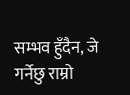सम्भव हुँदैन, जे गर्नेछु राम्रो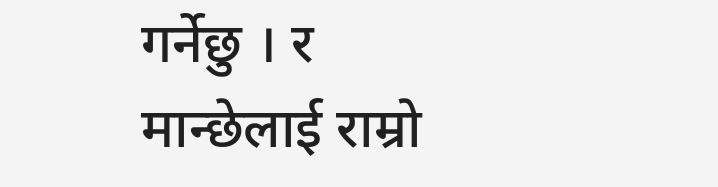गर्नेछु । र मान्छेलाई राम्रो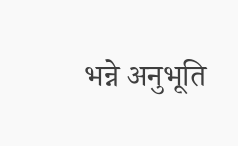भन्ने अनुभूति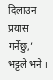दिलाउन प्रयास गर्नेछु,’ भट्टले भने ।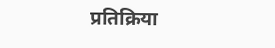प्रतिक्रिया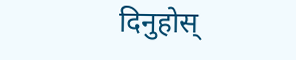दिनुहोस्